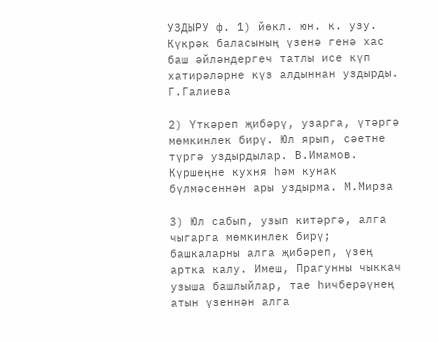УЗДЫРУ ф. 1) йөкл. юн. к. узу. Күкрәк баласының үзенә генә хас баш әйләндергеч татлы исе күп хатирәләрне күз алдыннан уздырды. Г.Галиева

2) Үткәреп җибәрү, узарга, үтәргә мөмкинлек бирү. Юл ярып, сәетне түргә уздырдылар. В.Имамов. Күршеңне кухня һәм кунак бүлмәсеннән ары уздырма. М.Мирза

3) Юл сабып, узып китәргә, алга чыгарга мөмкинлек бирү; башкаларны алга җибәреп, үзең артка калу. Имеш, Прагунны чыккач узыша башлыйлар, тае һичберәүнең атын үзеннән алга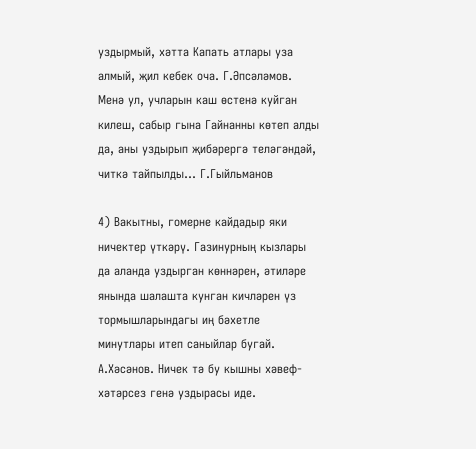уздырмый, хәтта Капать атлары уза алмый, җил кебек оча. Г.Әпсәләмов. Менә ул, учларын каш өстенә куйган килеш, сабыр гына Гайнанны көтеп алды да, аны уздырып җибәрергә теләгәндәй, читкә тайпылды... Г.Гыйльманов

4) Вакытны, гомерне кайдадыр яки ничектер үткәрү. Газинурның кызлары да аланда уздырган көннәрен, әтиләре янында шалашта кунган кичләрен үз тормышларындагы иң бәхетле минутлары итеп саныйлар бугай. А.Хәсәнов. Ничек тә бу кышны хәвеф-хәтәрсез генә уздырасы иде.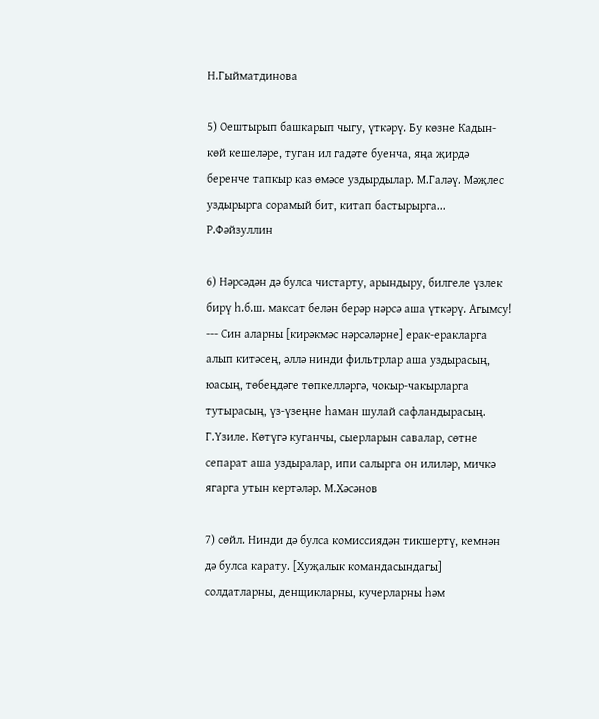Н.Гыйматдинова

5) Оештырып башкарып чыгу, үткәрү. Бу көзне Кадын-көй кешеләре, туган ил гадәте буенча, яңа җирдә беренче тапкыр каз өмәсе уздырдылар. М.Галәү. Мәҗлес уздырырга сорамый бит, китап бастырырга... Р.Фәйзуллин

6) Нәрсәдән дә булса чистарту, арындыру, билгеле үзлек бирү һ.б.ш. максат белән берәр нәрсә аша үткәрү. Агымсу! --- Син аларны [кирәкмәс нәрсәләрне] ерак-еракларга алып китәсең, әллә нинди фильтрлар аша уздырасың, юасың, төбеңдәге төпкелләргә, чокыр-чакырларга тутырасың, үз-үзеңне һаман шулай сафландырасың. Г.Үзиле. Көтүгә куганчы, сыерларын савалар, сөтне сепарат аша уздыралар, ипи салырга он илиләр, мичкә ягарга утын кертәләр. М.Хәсәнов

7) сөйл. Нинди дә булса комиссиядән тикшертү, кемнән дә булса карату. [Хуҗалык командасындагы] солдатларны, денщикларны, кучерларны һәм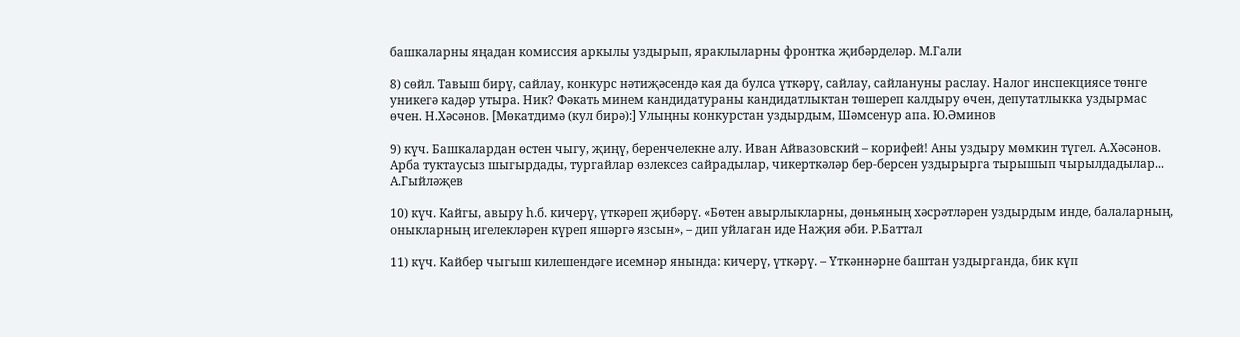башкаларны яңадан комиссия аркылы уздырып, яраклыларны фронтка җибәрделәр. М.Гали

8) сөйл. Тавыш бирү, сайлау, конкурс нәтиҗәсендә кая да булса үткәрү, сайлау, сайлануны раслау. Налог инспекциясе төнге уникегә кадәр утыра. Ник? Фәкать минем кандидатураны кандидатлыктан төшереп калдыру өчен, депутатлыкка уздырмас өчен. Н.Хәсәнов. [Мөкатдимә (кул бирә):] Улыңны конкурстан уздырдым, Шәмсенур апа. Ю.Әминов

9) күч. Башкалардан өстен чыгу, җиңү, беренчелекне алу. Иван Айвазовский – корифей! Аны уздыру мөмкин түгел. А.Хәсәнов. Арба туктаусыз шыгырдады, тургайлар өзлексез сайрадылар, чикерткәләр бер-берсен уздырырга тырышып чырылдадылар... А.Гыйләҗев

10) күч. Кайгы, авыру һ.б. кичерү, үткәреп җибәрү. «Бөтен авырлыкларны, дөньяның хәсрәтләрен уздырдым инде, балаларның, оныкларның игелекләрен күреп яшәргә язсын», – дип уйлаган иде Наҗия әби. Р.Баттал

11) күч. Кайбер чыгыш килешендәге исемнәр янында: кичерү, үткәрү. – Үткәннәрне баштан уздырганда, бик күп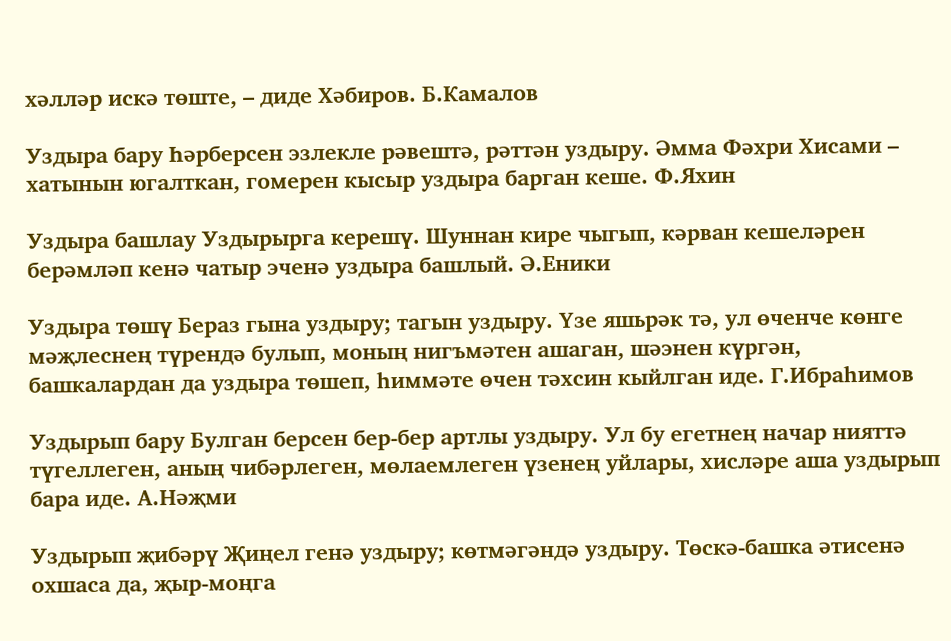хәлләр искә төште, – диде Хәбиров. Б.Камалов

Уздыра бару Һәрберсен эзлекле рәвештә, рәттән уздыру. Әмма Фәхри Хисами – хатынын югалткан, гомерен кысыр уздыра барган кеше. Ф.Яхин

Уздыра башлау Уздырырга керешү. Шуннан кире чыгып, кәрван кешеләрен берәмләп кенә чатыр эченә уздыра башлый. Ә.Еники

Уздыра төшү Бераз гына уздыру; тагын уздыру. Үзе яшьрәк тә, ул өченче көнге мәҗлеснең түрендә булып, моның нигъмәтен ашаган, шәэнен күргән, башкалардан да уздыра төшеп, һиммәте өчен тәхсин кыйлган иде. Г.Ибраһимов

Уздырып бару Булган берсен бер-бер артлы уздыру. Ул бу егетнең начар нияттә түгеллеген, аның чибәрлеген, мөлаемлеген үзенең уйлары, хисләре аша уздырып бара иде. А.Нәҗми

Уздырып җибәрү Җиңел генә уздыру; көтмәгәндә уздыру. Төскә-башка әтисенә охшаса да, җыр-моңга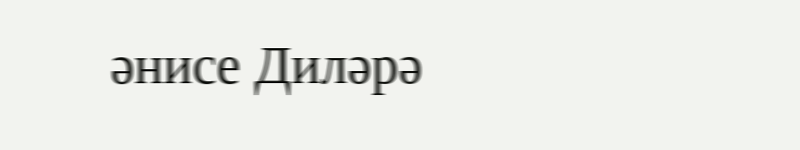әнисе Диләрә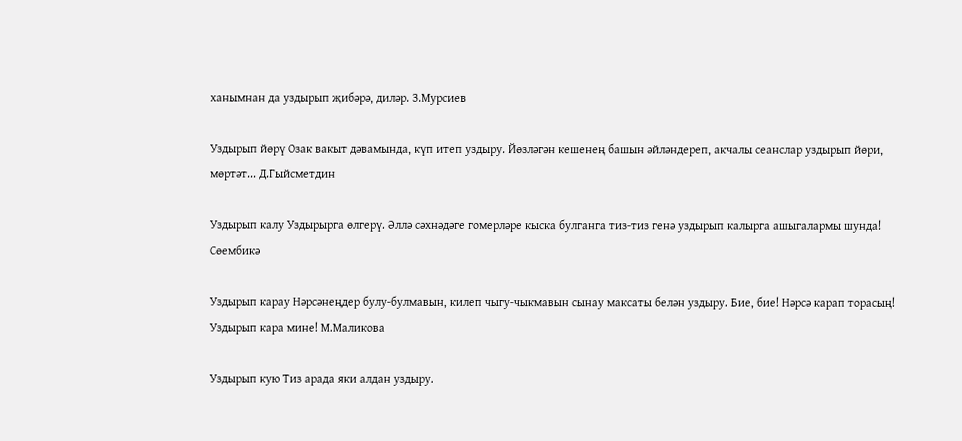ханымнан да уздырып җибәрә, диләр. З.Мурсиев

Уздырып йөрү Озак вакыт дәвамында, күп итеп уздыру. Йөзләгән кешенең башын әйләндереп, акчалы сеанслар уздырып йөри, мөртәт... Д.Гыйсметдин

Уздырып калу Уздырырга өлгерү. Әллә сәхнәдәге гомерләре кыска булганга тиз-тиз генә уздырып калырга ашыгалармы шунда! Сөембикә

Уздырып карау Нәрсәнеңдер булу-булмавын, килеп чыгу-чыкмавын сынау максаты белән уздыру. Бие, бие! Нәрсә карап торасың! Уздырып кара мине! М.Маликова

Уздырып кую Тиз арада яки алдан уздыру.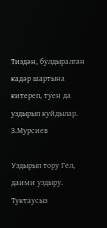Тиздән, булдыралган кадәр шартына китереп, туен да уздырып куйдылар. З.Мурсиев

Уздырып тору Гел, даими уздыру. Туктаусыз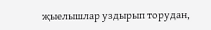җыелышлар уздырып торудан,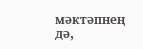мәктәпнең дә,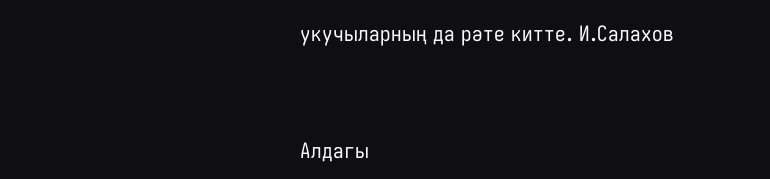укучыларның да рәте китте. И.Салахов



Алдагы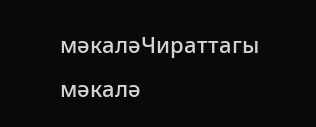мәкаләЧираттагы мәкалә